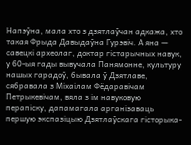Напэўна, мала хто з дзятлаўчан адкажа, хто такая Фрыда Давыдаўна Гурэвіч. А яна — савецкі археолаг, доктар гістарычных навук, у 60-ыя гады вывучала Панямонне, культуру нашых гарадоў, бывала ў Дзятлаве, сябравала з Міхаілам Фёдаравічам Петрыкевічам, вяла з ім навуковую перапіску, дапамагала арганізаваць першую экспазіцыю Дзятлаўскага гісторыка-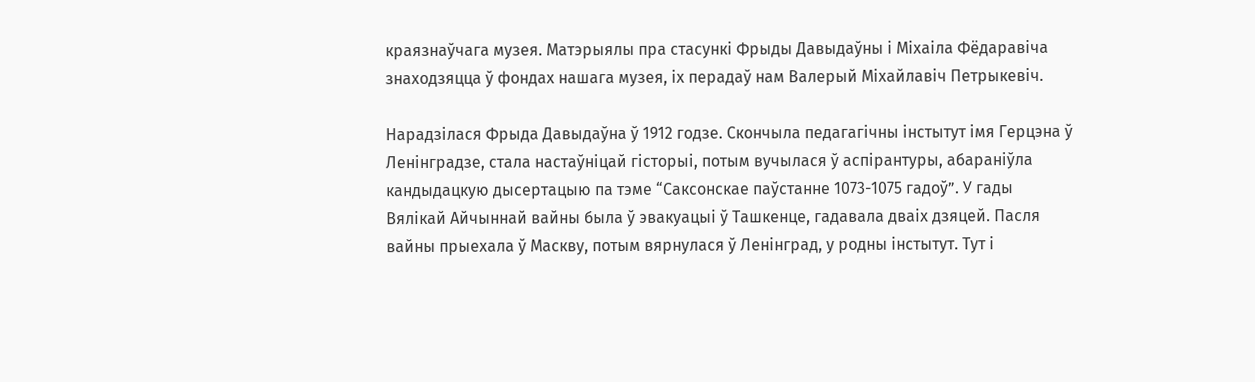краязнаўчага музея. Матэрыялы пра стасункі Фрыды Давыдаўны і Міхаіла Фёдаравіча знаходзяцца ў фондах нашага музея, іх перадаў нам Валерый Міхайлавіч Петрыкевіч.

Нарадзілася Фрыда Давыдаўна ў 1912 годзе. Скончыла педагагічны інстытут імя Герцэна ў Ленінградзе, стала настаўніцай гісторыі, потым вучылася ў аспірантуры, абараніўла кандыдацкую дысертацыю па тэме “Саксонскае паўстанне 1073-1075 гадоў”. У гады Вялікай Айчыннай вайны была ў эвакуацыі ў Ташкенце, гадавала дваіх дзяцей. Пасля вайны прыехала ў Маскву, потым вярнулася ў Ленінград, у родны інстытут. Тут і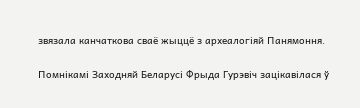звязала канчаткова сваё жыццё з археалогіяй Панямоння.

Помнікамі Заходняй Беларусі Фрыда Гурэвіч зацікавілася ў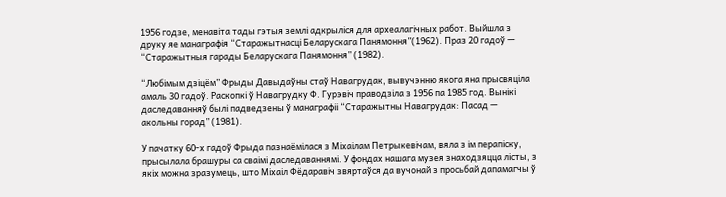1956 годзе, менавіта тады гэтыя землі адкрыліся для археалагічных работ. Выйшла з друку яе манаграфія “Старажытнасці Беларускага Панямоння”(1962). Праз 20 гадоў — “Старажытныя гарады Беларускага Панямоння” (1982).

“Любімым дзіцём” Фрыды Давыдаўны стаў Навагрудак, вывучэнню якога яна прысвяціла амаль 30 гадоў. Раскопкі ў Навагрудку Ф. Гурэвіч праводзіла з 1956 па 1985 год. Вынікі даследаванняў былі падведзены ў манаграфіі “Старажытны Навагрудак: Пасад — акольны горад” (1981).

У пачатку 60-х гадоў Фрыда пазнаёмілася з Міхаілам Петрыкевічам, вяла з ім перапіску, прысылала брашуры са сваімі даследаваннямі. У фондах нашага музея знаходзяцца лісты, з якіх можна зразумець, што Міхаіл Фёдаравіч звяртаўся да вучонай з просьбай дапамагчы ў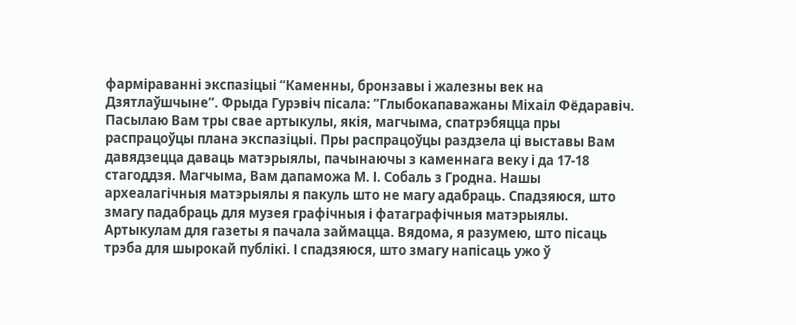фарміраванні экспазіцыі “Каменны, бронзавы і жалезны век на Дзятлаўшчыне”. Фрыда Гурэвіч пісала: ”Глыбокапаважаны Міхаіл Фёдаравіч. Пасылаю Вам тры свае артыкулы, якія, магчыма, спатрэбяцца пры распрацоўцы плана экспазіцыі. Пры распрацоўцы раздзела ці выставы Вам давядзецца даваць матэрыялы, пачынаючы з каменнага веку і да 17-18 стагоддзя. Магчыма, Вам дапаможа М. І. Собаль з Гродна. Нашы археалагічныя матэрыялы я пакуль што не магу адабраць. Спадзяюся, што змагу падабраць для музея графічныя і фатаграфічныя матэрыялы. Артыкулам для газеты я пачала займацца. Вядома, я разумею, што пісаць трэба для шырокай публікі. І спадзяюся, што змагу напісаць ужо ў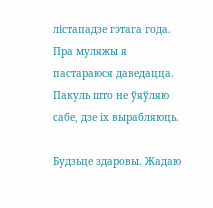лістападзе гэтага года. Пра муляжы я пастараюся даведацца. Пакуль што не ўяўляю сабе, дзе іх вырабляюць.

Будзьце здаровы. Жадаю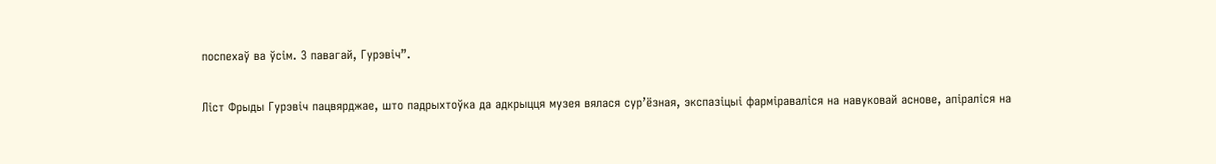поспехаў ва ўсім. З павагай, Гурэвіч”.

Ліст Фрыды Гурэвіч пацвярджае, што падрыхтоўка да адкрыцця музея вялася сур’ёзная, экспазіцыі фарміраваліся на навуковай аснове, апіраліся на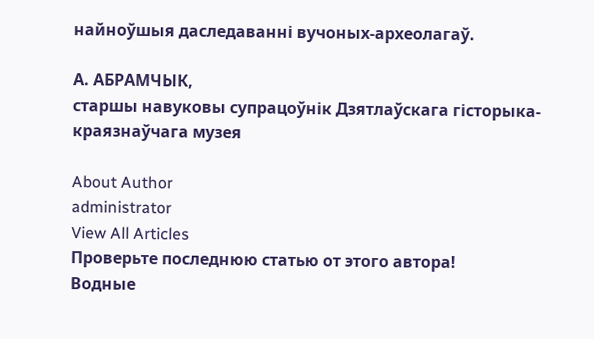найноўшыя даследаванні вучоных-археолагаў.

А. АБРАМЧЫК,
старшы навуковы супрацоўнік Дзятлаўскага гісторыка-краязнаўчага музея

About Author
administrator
View All Articles
Проверьте последнюю статью от этого автора!
Водные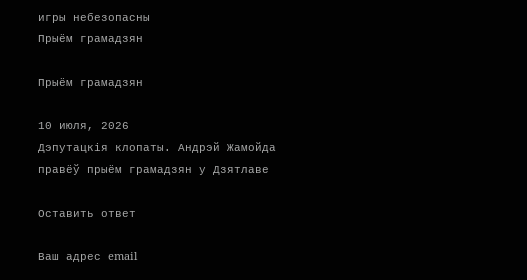игры небезопасны
Прыём грамадзян

Прыём грамадзян

10 июля, 2026
Дэпутацкія клопаты. Андрэй Жамойда правёў прыём грамадзян у Дзятлаве

Оставить ответ

Ваш адрес email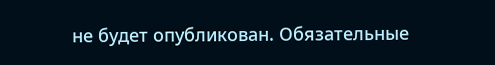не будет опубликован. Обязательные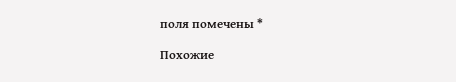поля помечены *

Похожие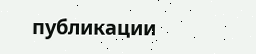публикации